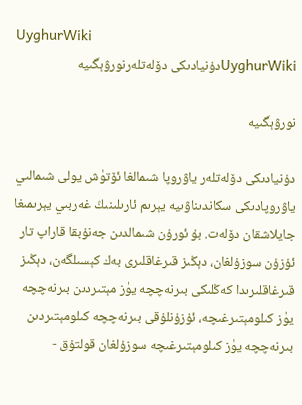UyghurWiki
UyghurWikiدۇنيادىكى دۆلەتلەرنورۋېگىيە

نورۋېگىيە

دۇنيادىكى دۆلەتلەر ياۋروپا شىمالغا ئۆتۈش يولى شىمالىي ياۋروپادىكى سكاندىناۋىيە يېرىم ئارىلىنىڭ غەربىي يېرىمىغا جايلاشقان دۆلەت. بۇ ئورۇن شىمالدىن جەنۇبقا قاراپ تار ئۇزۇن سوزۇلغان، دېڭىز قىرغاقلىرى بەك كېسىلگەن، دېڭىز قىرغاقلىرىدا كەڭلىكى بىرنەچچە يۈز مېتىردىن بىرنەچچە يۈز كىلومېتىرغىچە، ئۇزۇنلۇقى بىرنەچچە كىلومېتىردىن بىرنەچچە يۈز كىلومېتىرغىچە سوزۇلغان قولتۇق -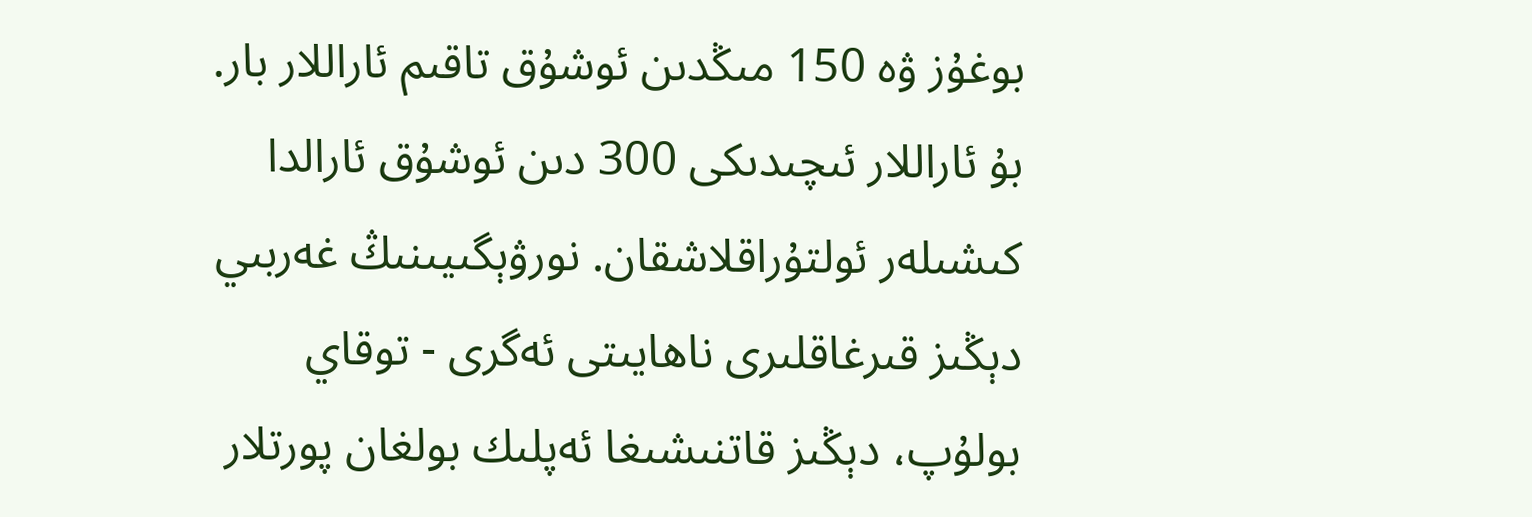بوغۇز ۋە 150 مىڭدىن ئوشۇق تاقىم ئاراللار بار. بۇ ئاراللار ئىچىدىكى 300 دىن ئوشۇق ئارالدا كىشىلەر ئولتۇراقلاشقان. نورۋېگىيىنىڭ غەربىي دېڭىز قىرغاقلىرى ناھايىتى ئەگرى - توقاي بولۇپ، دېڭىز قاتنىشىغا ئەپلىك بولغان پورتلار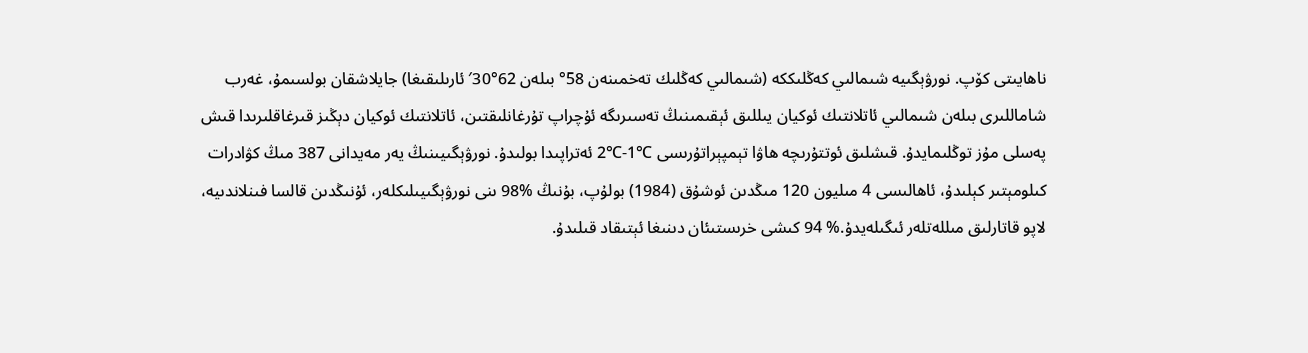ناھايىتى كۆپ. نورۋېگىيە شىمالىي كەڭلىككە (شىمالىي كەڭلىك تەخمىنەن 58° بىلەن 62°30′ ئارىلىقىغا) جايلاشقان بولسىمۇ، غەرب شاماللىرى بىلەن شىمالىي ئاتلانتىك ئوكيان يىللىق ئېقىمىنىڭ تەسىرىگە ئۇچراپ تۇرغانلىقتىن، ئاتلانتىك ئوكيان دېڭىز قىرغاقلىرىدا قىش پەسلى مۇز توڭلىمايدۇ. قىشلىق ئوتتۇرىچە ھاۋا تېمپېراتۇرىسى ℃1-℃2 ئەتراپىدا بولىدۇ. نورۋېگىيىنىڭ يەر مەيدانى 387 مىڭ كۋادرات كىلومېتىر كېلىدۇ، ئاھالىسى 4 مىليون 120 مىڭدىن ئوشۇق (1984) بولۇپ، بۇنىڭ %98 ىنى نورۋېگىيىلىكلەر، ئۇنىڭدىن قالسا فىنلاندىيە، لاپو قاتارلىق مىللەتلەر ئىگىلەيدۇ.% 94 كىشى خرىستىئان دىنىغا ئېتىقاد قىلىدۇ.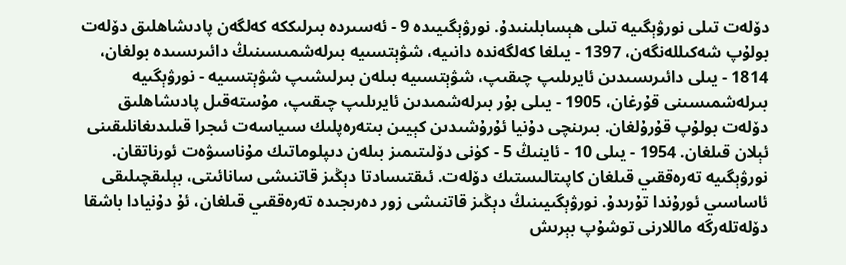دۆلەت تىلى نورۋېگىيە تىلى ھېسابلىنىدۇ. نورۋېگىيىدە 9 - ئەسىردە بىرلىككە كەلگەن پادىشاھلىق دۆلەت بولۇپ شەكىللەنگەن، 1397 - يىلغا كەلگەندە دانىيە، شۋېتسىيە بىرلەشمىسىنىڭ دائىرىسىدە بولغان، 1814 - يىلى دائىرىسىدىن ئايرىلىپ چىقىپ، شۋېتسىيە بىلەن بىرلىشىپ شۋېتسىيە - نورۋېگىيە بىرلەشمىسىنى قۇرغان، 1905 - يىلى بۇر بىرلەشمىدىن ئايرىلىپ چىقىپ، مۇستەقىل پادىشاھلىق دۆلەت بولۇپ قۇرۇلغان. بىرىنچى دۇنيا ئۇرۇشىدىن كېيىن بىتەرەپلىك سىياسەت ئىجرا قىلىدىغانلىقىنى ئېلان قىلغان. 1954 - يىلى 10 - ئاينىڭ 5 - كۈنى دۆلىتىمىز بىلەن دىپلوماتىك مۇناسىۋەت ئورناتقان. نورۋېگىيە تەرەققىي قىلغان كاپىتالىستىك دۆلەت. ئىقتىسادتا دېڭىز قاتنىشى سانائىتى، بېلىقچىلىقى ئاساسىي ئورۇندا تۇرىدۇ. نورۋېگىيىنىڭ دېڭىز قاتنىشى زور دەرىجىدە تەرەققىي قىلغان، ئۇ دۇنيادا باشقا دۆلەتلەرگە ماللارنى توشۇپ بېرىش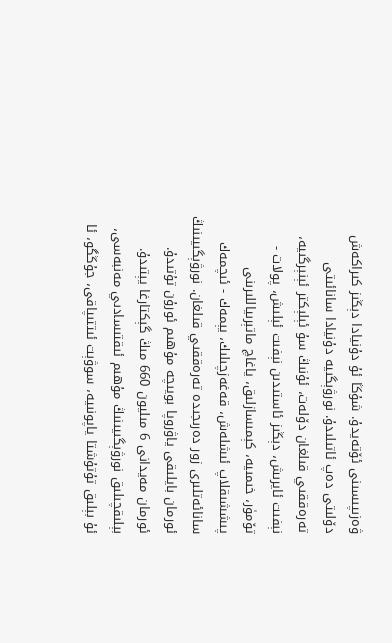ۋەزىپىسىنى ئۆتەيدۇ. شۇڭا ئۇ دۇنيادا دېڭىز كىراكەش دۆلىتى دەپ ئاتىلىدۇ. نورۋېگىيە دۇنيادا سانائىتى تەرەققىي قىلغان دۆلەت، ئۇنىڭ سۇ ئېلېكتر ئېنېرگىيە، نېفىت ئايرىش، دېڭىز ئاستىدىن نېفىت ئېلىش، پولات - تۆمۈر، خىمىيە، كېمىسازلىق، ياغاچ ماتېرىياللىرىنى پىششىقلاپ ئىشلەش، قەغەزچىلىك، يېمەك - ئىچمەك سانائەتلىرى زور دەرىجىدە تەرەققىي قىلغان. نورۋېگىيىنىڭ ئورمان بايلىقى ياۋروپا بويىچە مۇھىم ئورۇن تۇتىدۇ. ئورمان مەيدانى 6 مىليون 660 مىڭ گېكتارغا يېتىدۇ. بېلىقچىلىق نورۋېگىيىنىڭ مۇھىم ئىقتىسادىي مەنبەسى، ئۇ بېلىق تۇتۇشتا ياپونىيە، سوۋېت ئىتتىپاقى، جۇڭگو، ئا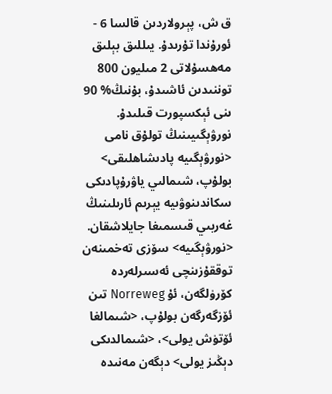ق ش، پېرولاردىن قالسا 6 - ئورۇندا تۇرىدۇ. يىللىق بېلىق مەھسۇلاتى 2 مىليون 800 توننىدىن ئاشىدۇ، بۇنىڭ% 90 ىنى ئېكسپورت قىلىدۇ. نورۋېگىيىنىڭ تولۇق نامى <نورۋېگىيە پادىشاھلىقى> بولۇپ، شىمالىي ياۋرۇپادىكى سكاندىنوۋىيە يېرىم ئارىلىنىڭ غەربىي قىسمىغا جايلاشقان. <نورۋېگىيە> سۆزى تەخمىنەن توققۇزىنچى ئەسىرلەردە كۆرۈلگەن، ئۇ Norreweg تىن ئۆزگەرگەن بولۇپ، <شىمالغا ئۆتۈش يولى>، <شىمالدىكى دېڭىز يولى> دېگەن مەنىدە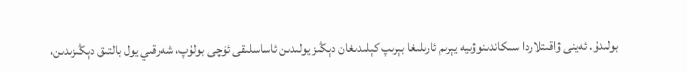بولىدۇ. ئەينى ۋاقىتلاردا سىكاندىنوۋىيە يېرىم ئارىلىغا بېرىپ كېلىدىغان دېڭىز يولىدىن ئاساسلىقى ئۈچى بولۇپ، شەرقىي يول بالتىق دېڭىزىدىن،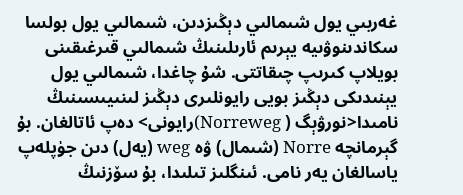غەربىي يول شىمالىي دېڭىزدىن، شىمالىي يول بولسا سكاندىنوۋىيە يېرىم ئارىلىنىڭ شىمالىي قىرغىقىنى بويلاپ كىرىپ چىقاتتى. شۇ چاغدا، شىمالىي يول يېنىدىكى دېڭىز بويى رايونلىرى دېڭىز لىنىيىسىنىڭ نامىدا<نورۋېگ ( Norreweg)رايونى> دەپ ئاتالغان. بۇ گېرمانچە Norre (شىمال) ۋە weg (يەل) دىن جۈپلەپ ياسالغان يەر نامى. ئىنگلىز تىلىدا، بۇ سۆزنىڭ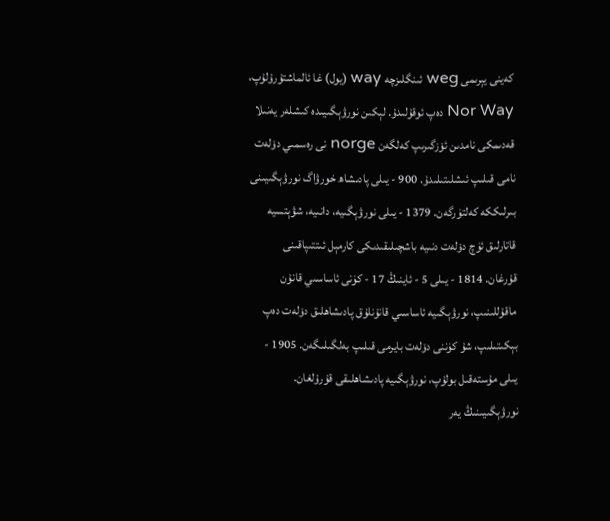كەينى يېرىمى weg ئىنگلىزچە way (يول) غا ئالماشتۇرۇلۇپ، Nor Way دەپ ئوقۇلىدۇ. لېكىن نورۋېگىيىدە كىشلەر يەنىلا قەدىمكى نامدىن ئۆزگىرىپ كەلگەن norge نى رەسمىي دۆلەت نامى قىلىپ ئىشلىتىلىدۇ. 900 - يىلى پادىشاھ خورۋاگ نورۋېگىيىنى بىرلىككە كەلتۈرگەن. 1379 - يىلى نورۋېگىيە، دانىيە، شۋېتسيە قاتارلىق ئۈچ دۆلەت دنىيە باشچىلىقىدىكى كارمېل ئىتتىپاقىنى قۇرغان. 1814 - يىلى 5 - ئاينىڭ 17 - كۈنى ئاساسىي قانۇن ماقۇللىنىپ، نورۋېگىيە ئاساسىي قانۇنلۇق پادىشاھلىق دۆلەت دەپ بېكىتىلىپ، شۇ كۈننى دۆلەت بايرمى قىلىپ بەلگىلىگەن. 1905 - يىلى مۇستەقىل بولۇپ، نورۋېگىيە پادىشاھلىقى قۇرۇلغان. نورۋېگىيىنىڭ يەر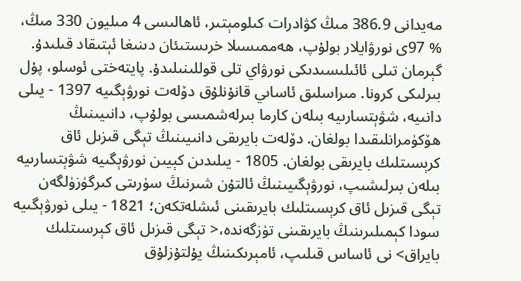مەيدانى 386.9 مىڭ كۋادرات كىلومېتىر، ئاھالىسى 4 مىليون 330 مىڭ، % 97ى نورۋايلار بولۇپ، ھەممىسىلا خرىستىئان دىنىغا ئېتىقاد قىلىدۇ. گېرمان تىلى ئائىلىسىدىكى نورۋاي تلى قوللىنىلىدۇ. پايتەختى ئوسلو، پۇل بىرلىكى كرونا. مىراسلىق ئاساىي قانۇنلۇق دۆلەت نورۋېگىيە 1397 - يىلى دانىيە، شۋېتسارىيە بىلەن كارما بىرلەشمىسى بولۇپ، دانىيىنىڭ ھۆكۈمرانلىقىدا بولغان. دۆلەت بايرىقى دانىيىنىڭ تېگى قىزىل ئاق كرېسىتلىك بايرىقى بولغان. 1805 - يىلىدىن كېيىن نورۋېگىيە شۋېتسارىيە بىلەن بىرلىشىپ، نورۋېگىيىنىڭ ئالتۇن شىرنىڭ سۈرىتى كىرگۈزۈلگەن تېگى قىزىل ئاق كرېسىتلىك بايرىقىنى ئىشلەتكەن؛ 1821 - يىلى نورۋېگىيە سودا كېمىلىرىنىڭ بايرىقىنى تۈزگەندە،< تېگى قىزىل ئاق كېرسىتلىك بايراق> نى ئاساس قىلىپ، ئامېرىكىنىڭ يۇلتۇزلۇق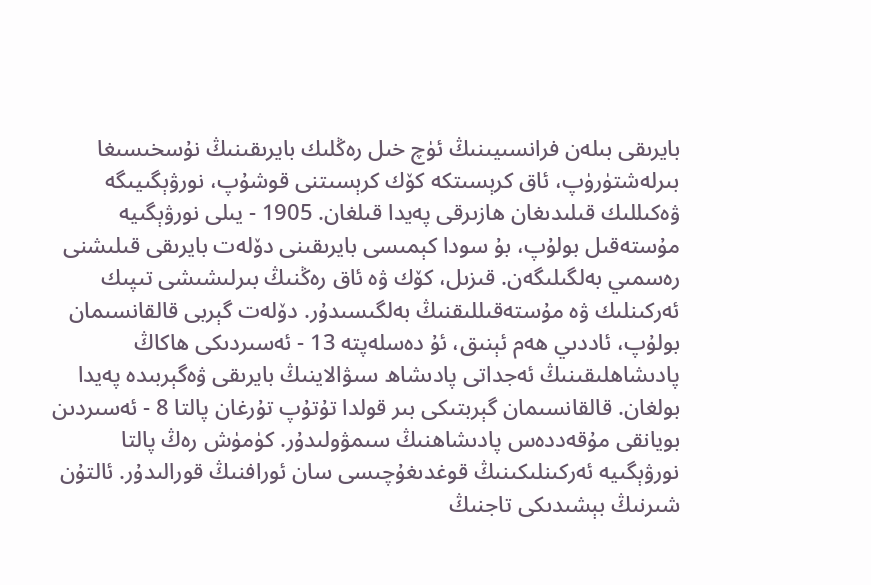بايرىقى بىلەن فرانسىيىنىڭ ئۈچ خىل رەڭلىك بايرىقىنىڭ نۇسخىسىغا بىرلەشتۈرۈپ، ئاق كرېسىتكە كۆك كرېسىتنى قوشۇپ، نورۋېگىيىگە ۋەكىللىك قىلىدىغان ھازىرقى پەيدا قىلغان. 1905 - يىلى نورۋېگىيە مۇستەقىل بولۇپ، بۇ سودا كېمىسى بايرىقىنى دۆلەت بايرىقى قىلىشنى رەسمىي بەلگىلىگەن. قىزىل، كۆك ۋە ئاق رەڭنىڭ بىرلىشىشى تىپىك ئەركىنلىك ۋە مۇستەقىللىقنىڭ بەلگىسىدۇر. دۆلەت گېربى قالقانسىمان بولۇپ، ئاددىي ھەم ئېنىق، ئۇ دەسلەپتە 13 - ئەسىردىكى ھاكاڭ پادىشاھلىقىنىڭ ئەجداتى پادىشاھ سىۋالاينىڭ بايرىقى ۋەگېربىدە پەيدا بولغان. قالقانسىمان گېربتىكى بىر قولدا تۇتۇپ تۇرغان پالتا 8 - ئەسىردىن بويانقى مۇقەددەس پادىشاھنىڭ سىمۋولىدۇر. كۈمۈش رەڭ پالتا نورۋېگىيە ئەركىنلىكىنىڭ قوغدىغۇچىسى سان ئورافنىڭ قورالىدۇر. ئالتۇن شىرنىڭ بېشىدىكى تاجنىڭ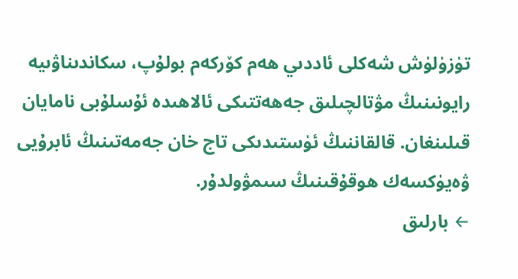تۈزۈلۈش شەكلى ئاددىي ھەم كۆركەم بولۇپ، سكاندىناۋىيە رايونىنىڭ مۋتالچىلىق جەھەتتىكى ئالاھىدە ئۇسلۇبى نامايان قىلىنغان. قالقاننىڭ ئۈستىدىكى تاج خان جەمەتىنىڭ ئابرۇيى ۋەيۈكسەك ھوقۇقىنىڭ سىمۋولدۇر.
← بارلىق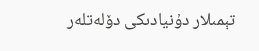تېمىلار دۇنيادىكى دۆلەتلەر